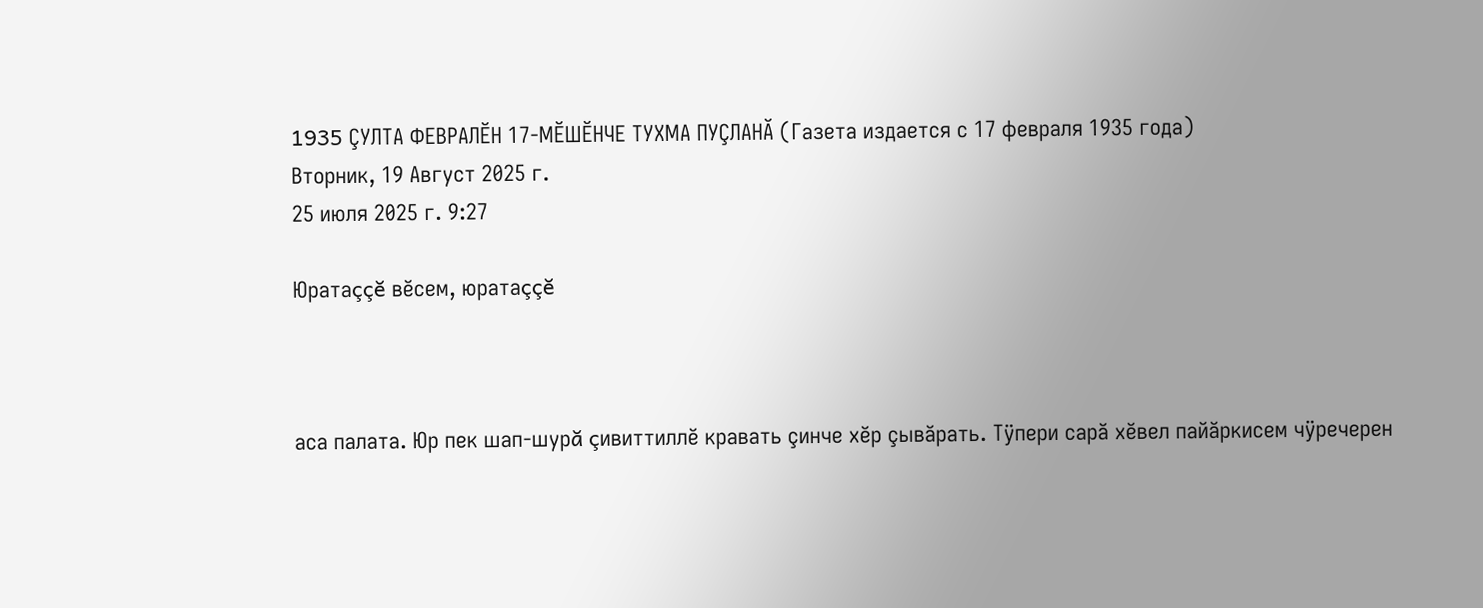1935 ÇУЛТА ФЕВРАЛĔН 17-МĔШĔНЧЕ ТУХМА ПУÇЛАНĂ (Газета издается с 17 февраля 1935 года)
Вторник, 19 Август 2025 г.
25 июля 2025 г. 9:27

Юратаççĕ вĕсем, юратаççĕ



аса палата. Юр пек шап-шурă çивиттиллĕ кравать çинче хĕр çывăрать. Тÿпери сарă хĕвел пайăркисем чÿречерен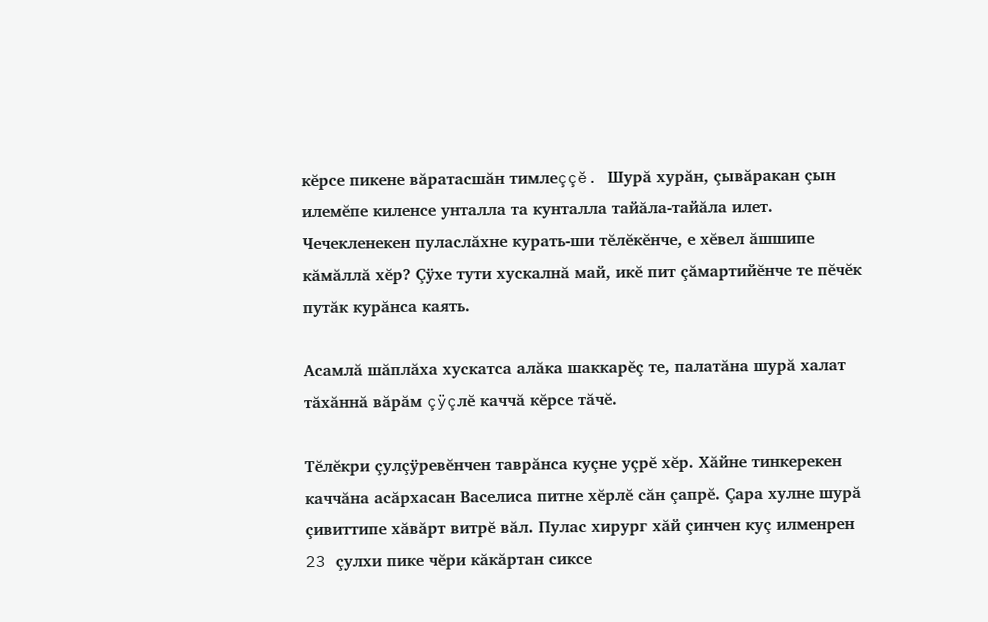кĕрсе пикене вăратасшăн тимлеççĕ. Шурă хурăн, çывăракан çын илемĕпе киленсе унталла та кунталла тайăла-тайăла илет. Чечекленекен пуласлăхне курать-ши тĕлĕкĕнче, е хĕвел ăшшипе кăмăллă хĕр? Çÿхе тути хускалнă май, икĕ пит çăмартийĕнче те пĕчĕк путăк курăнса каять.

Асамлă шăплăха хускатса алăка шаккарĕç те, палатăна шурă халат тăхăннă вăрăм çÿçлĕ каччă кĕрсе тăчĕ.

Тĕлĕкри çулçÿревĕнчен таврăнса куçне уçрĕ хĕр. Хăйне тинкерекен каччăна асăрхасан Васелиса питне хĕрлĕ сăн çапрĕ. Çара хулне шурă çивиттипе хăвăрт витрĕ вăл. Пулас хирург хăй çинчен куç илменрен 23 çулхи пике чĕри кăкăртан сиксе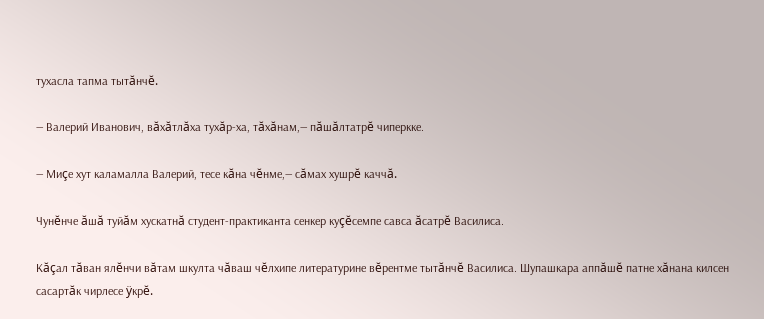тухасла тапма тытăнчĕ.

— Валерий Иванович, вăхăтлăха тухăр-ха, тăхăнам,— пăшăлтатрĕ чиперкке.

— Миçе хут каламалла Валерий, тесе кăна чĕнме,— сăмах хушрĕ каччă.

Чунĕнче ăшă туйăм хускатнă студент-практиканта сенкер куçĕсемпе савса ăсатрĕ Василиса.

Кăçал тăван ялĕнчи вăтам шкулта чăваш чĕлхипе литературине вĕрентме тытăнчĕ Василиса. Шупашкара аппăшĕ патне хăнана килсен сасартăк чирлесе ÿкрĕ.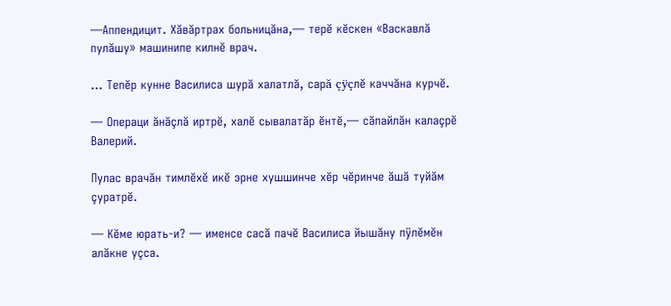—Аппендицит. Хăвăртрах больницăна,— терĕ кĕскен «Васкавлă пулăшу» машинипе килнĕ врач.

... Тепĕр кунне Василиса шурă халатлă, сарă çÿçлĕ каччăна курчĕ.

— Операци ăнăçлă иртрĕ, халĕ сывалатăр ĕнтĕ,— сăпайлăн калаçрĕ Валерий.

Пулас врачăн тимлĕхĕ икĕ эрне хушшинче хĕр чĕринче ăшă туйăм çуратрĕ.

— Кĕме юрать-и? — именсе сасă пачĕ Василиса йышăну пÿлĕмĕн алăкне уçса.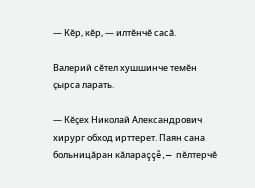— Кĕр, кĕр, — илтĕнчĕ сасă.

Валерий сĕтел хушшинче темĕн çырса ларать.

— Кĕçех Николай Александрович хирург обход ирттерет. Паян сана больницăран кăлараççĕ,— пĕлтерчĕ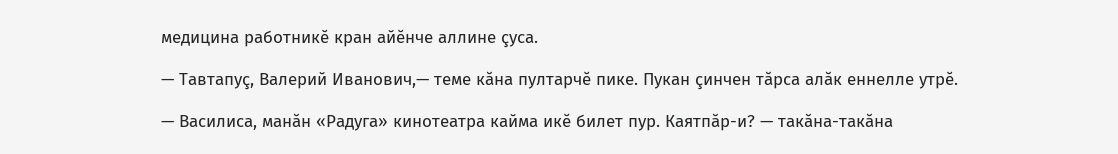медицина работникĕ кран айĕнче аллине çуса.

— Тавтапуç, Валерий Иванович,— теме кăна пултарчĕ пике. Пукан çинчен тăрса алăк еннелле утрĕ.

— Василиса, манăн «Радуга» кинотеатра кайма икĕ билет пур. Каятпăр-и? — такăна-такăна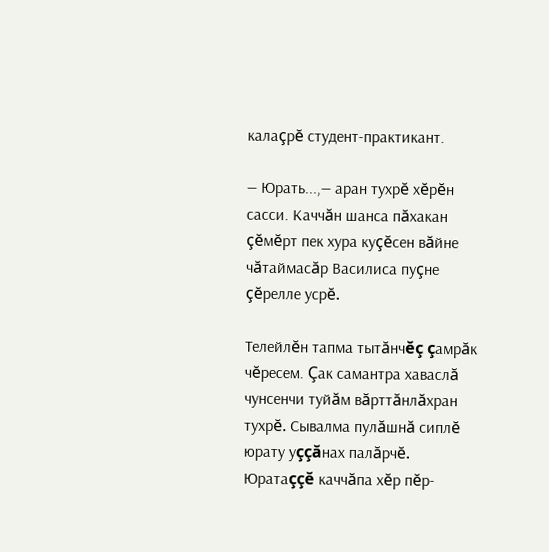калаçрĕ студент-практикант.

— Юрать...,— аран тухрĕ хĕрĕн сасси. Каччăн шанса пăхакан çĕмĕрт пек хура куçĕсен вăйне чăтаймасăр Василиса пуçне çĕрелле усрĕ.

Телейлĕн тапма тытăнчĕç çамрăк чĕресем. Çак самантра хаваслă чунсенчи туйăм вăрттăнлăхран тухрĕ. Сывалма пулăшнă сиплĕ юрату уççăнах палăрчĕ. Юратаççĕ каччăпа хĕр пĕр-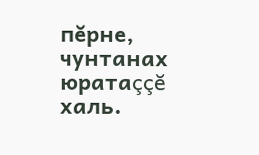пĕрне, чунтанах юратаççĕ халь.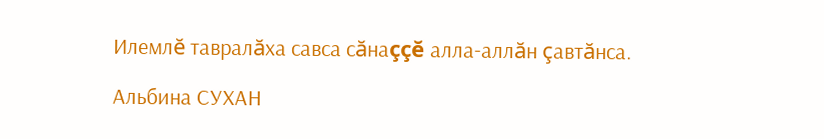Илемлĕ тавралăха савса сăнаççĕ алла-аллăн çавтăнса.

Альбина СУХАН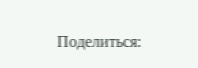Поделиться: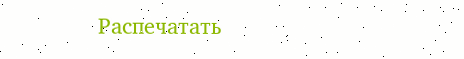Распечатать